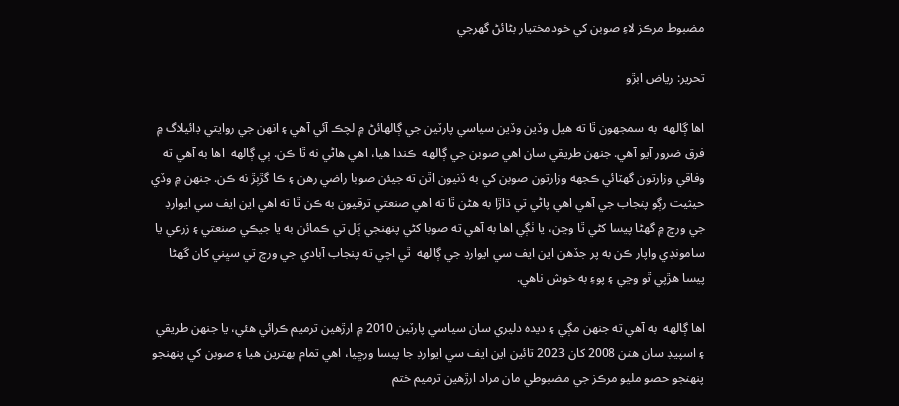مضبوط مرڪز لاءِ صوبن کي خودمختيار بڻائڻ گهرجي

تحرير: رياض ابڙو

اها ڳالھه  به سمجهون ٿا ته هيل وڏين وڏين سياسي پارٽين جي ڳالهائڻ ۾ لچڪ آئي آهي ۽ انهن جي روايتي ڊائيلاگ ۾ فرق ضرور آيو آهي. جنهن طريقي سان اهي صوبن جي ڳالھه  ڪندا هيا، اهي هاڻي نه ٿا ڪن. ٻي ڳالھه  اها به آهي ته وفاقي وزارتون گهٽائي ڪجھه وزارتون صوبن کي به ڏنيون اٿن ته جيئن صوبا راضي رهن ۽ ڪا گڙٻڙ نه ڪن. جنهن ۾ وڏي حيثيت رڳو پنجاب جي آهي اهي پاڻي تي ڌاڙا به هڻن ٿا ته اهي صنعتي ترقيون به ڪن ٿا ته اهي اين ايف سي ايوارڊ جي ورڇ ۾ گهڻا پيسا کڻي ٿا وڃن، يا ٺڳي اها به آهي ته صوبا کڻي پنهنجي ٻَل تي ڪمائن به يا جيڪي صنعتي ۽ زرعي يا سامونڊي واپار ڪن به پر جڏهن اين ايف سي ايوارڊ جي ڳالھه  ٿي اچي ته پنجاب آبادي جي ورڇ تي سڀني کان گهڻا پيسا هڙپي ٿو وڃي ۽ پوءِ به خوش ناهي.

اها ڳالھه  به آهي ته جنهن مڳي ۽ ديده دليري سان سياسي پارٽين 2010 ۾ ارڙهين ترميم ڪرائي هئي، يا جنهن طريقي ۽ اسپيڊ سان هنن 2008 کان 2023 تائين اين ايف سي ايوارڊ جا پيسا ورڇيا، اهي تمام بهترين هيا ۽ صوبن کي پنهنجو پنهنجو حصو مليو مرڪز جي مضبوطي مان مراد ارڙهين ترميم ختم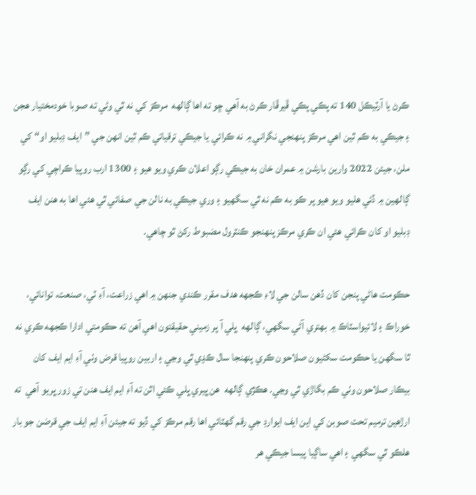ڪرڻ يا آرٽيڪل 140 ته پڪي پڪي ڦيرڦار ڪرڻ به آهي ڇو ته اها ڳالھه  مرڪز کي نه ٿي وڻي ته صوبا خودمختيار هجن ۽ جيڪي به ڪم ٿين اهي مرڪز پنهنجي نگراني ۾ نه ڪرائي يا جيڪي ترقياتي ڪم ٿين انهن جي ”ايف ڊبليو او“ کي ملن، جيئن 2022 وارين بارشن ۾ عمران خان به جيڪي رڳو اعلان ڪري ويو هيو ۽ 1300 ارب روپيا ڪراچي کي رڳو ڳالهين ۾ ڏئي هليو ويو هيو پر ڪو به ڪم نه ٿي سگهيو ۽ وري جيڪي به نالن جي صفائي ٿي هئي اها به هنن ايف ڊبليو او کان ڪرائي هئي ان ڪري مرڪز پنهنجو ڪنٽرول مضبوط رکڻ ٿو چاهي.

حڪومت هاڻي پنجن کان ڏهن سالن جي لاءِ ڪجھه هدف مقرر ڪندي جنهن ۾ اهي زراعت، آءِ ٽي، صنعت، توانائي، خوراڪ ۽ لائيواسٽاڪ ۾ بهتري آڻي سگهي، ڳالھه  ڀلي آ پر زميني حقيقتون اهي آهن ته حڪومتي ادارا ڪجھه ڪري نه ٿا سگهن يا حڪومت سکڻيون صلاحون ڪري پنهنجا سال ڪڍي ٿي وڃي ۽ اربين روپيا قرض وٺي آءِ ايم ايف کان بيڪار صلاحون وٺي ڪم بگاڙي ٿي وڃي. هڪڙي ڳالھه  هن ڀيري ڀلي ڪئي اٿن ته آءِ ايم ايف هنن تي زور ڀريو آهي  ته ارڙهين ترميم تحت صوبن کي اين ايف ايوارڊ جي رقم گهٽائي اها رقم مرڪز کي ڏيو ته جيئن آءِ ايم ايف جي قرضن جو بار هلڪو ٿي سگهي ۽ اهي ساڳيا پيسا جيڪي هر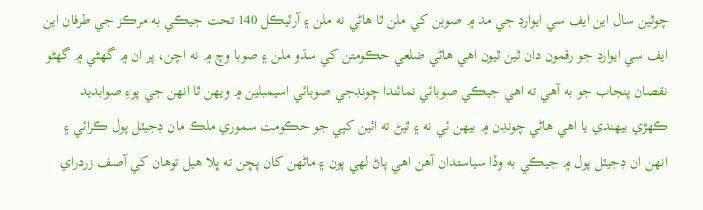چوٿين سال اين ايف سي ايوارڊ جي مد ۾ صوبن کي ملن ٿا هاڻي نه ملن ۽ آرٽيڪل 140 تحت جيڪي به مرڪز جي طرفان اين ايف سي ايوارڊ جو رقمون دان ٿين ٿيون اهي هاڻي ضلعي حڪومتن کي سڌو ملن ۽ صوبا وچ ۾ نه اچن، پر ان ۾ گهڻي ۾ گهڻو نقصان پنجاب جو به آهي ته اهي جيڪي صوبائي نمائندا چونڊجي صوبائي اسيمبلين ۾ ويهن ٿا انهن جي پوءِ صوابديد ڪهڙي بيهندي يا اهي هاڻي چونڊن ۾ بيهن ئي نه ۽ ٿيڻ ته ائين کپي جو حڪومت سموري ملڪ مان ڊجيٽل پول ڪرائي ۽ انهن ان ڊجيٽل پول ۾ جيڪي به وڏا سياستدان آهن اهي پاڻ لهي پون ۽ ماڻهن کان پڇن ته ڀلا هيل توهان کي آصف زردراي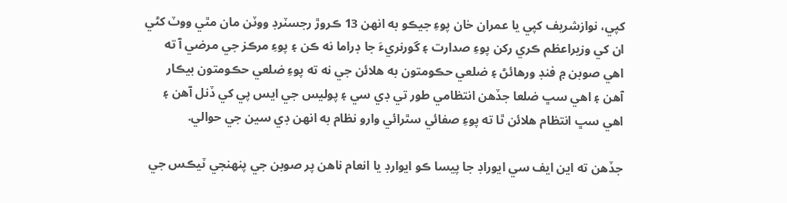کپي، نوازشريف کپي يا عمران خان پوءِ جيڪو به انهن 13 ڪروڙ رجسٽرڊ ووٽن مان مٿي ووٽ کڻي ان کي وزيراعظم ڪري رکن پوءِ صدارت ۽ گورنريءَ جا ڊراما نه ڪن ۽ پوءِ مرڪز جي مرضي آ ته اهي صوبن ۾ فنڊ ورهائڻ ۽ ضلعي حڪومتون به هلائن جي نه ته پوءِ ضلعي حڪومتون بيڪار آهن ۽ اهي سڀ ضلعا جڏهن انتظامي طور تي ڊي سي ۽ پوليس جي ايس پي کي ڏنل آهن ۽ اهي سڀ انتظام هلائن ٿا ته پوءِ صفائي سٿرائي وارو نظام به انهن ڊي سين جي حوالي.

جڏهن ته اين ايف سي ايوراڊ جا پيسا ڪو ايوارڊ يا انعام ناهن پر صوبن جي پنهنجي ٽيڪس جي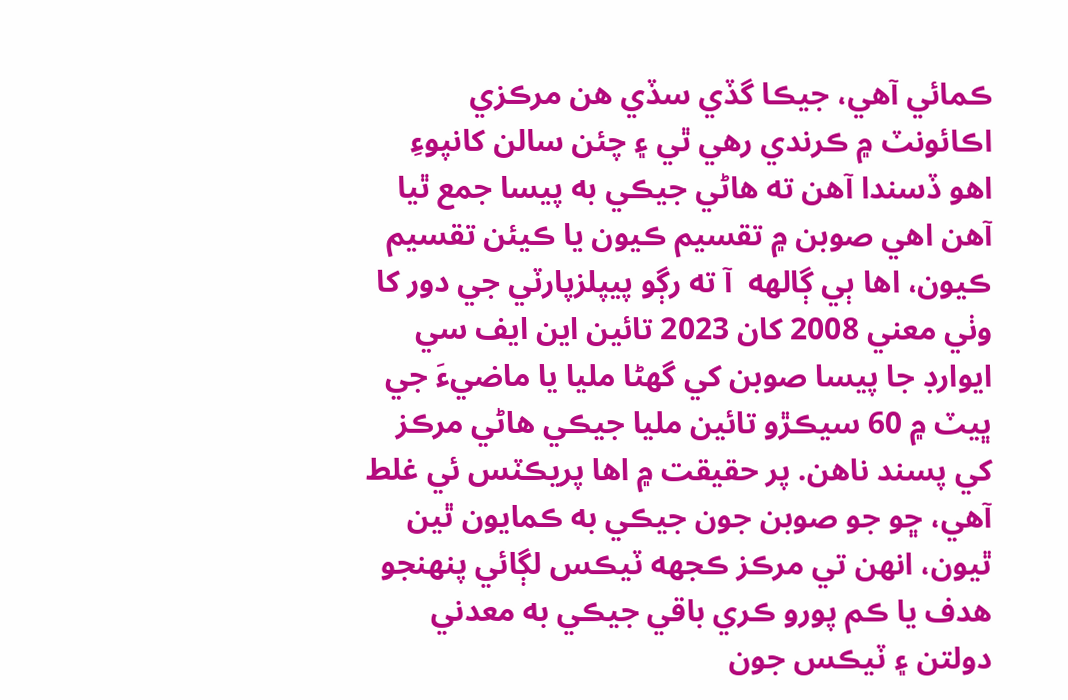ڪمائي آهي، جيڪا گڏي سڏي هن مرڪزي اڪائونٽ ۾ ڪرندي رهي ٿي ۽ چئن سالن کانپوءِ اهو ڏسندا آهن ته هاڻي جيڪي به پيسا جمع ٿيا آهن اهي صوبن ۾ تقسيم ڪيون يا ڪيئن تقسيم ڪيون، اها ٻي ڳالھه  آ ته رڳو پيپلزپارٽي جي دور کا وٺي معني 2008 کان 2023 تائين اين ايف سي ايوارڊ جا پيسا صوبن کي گهڻا مليا يا ماضيءَ جي ڀيٽ ۾ 60 سيڪڙو تائين مليا جيڪي هاڻي مرڪز کي پسند ناهن. پر حقيقت ۾ اها پريڪٽس ئي غلط آهي، ڇو جو صوبن جون جيڪي به ڪمايون ٿين ٿيون، انهن تي مرڪز ڪجھه ٽيڪس لڳائي پنهنجو هدف يا ڪم پورو ڪري باقي جيڪي به معدني دولتن ۽ ٽيڪس جون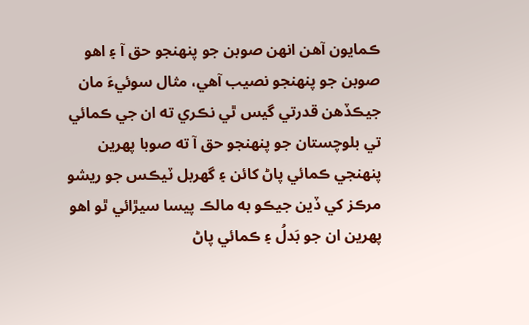ڪمايون آهن انهن صوبن جو پنهنجو حق آ ۽ اهو صوبن جو پنهنجو نصيب آهي، مثال سوئيءَ مان جيڪڏهن قدرتي گيس ٿي نڪري ته ان جي ڪمائي تي بلوچستان جو پنهنجو حق آ ته صوبا پهرين پنهنجي ڪمائي پاڻ کائن ۽ گهربل ٽيڪس جو ريشو مرڪز کي ڏين جيڪو به مالڪ پيسا سيڙائي ٿو اهو پهرين ان جو بَدلُ ۽ ڪمائي پاڻ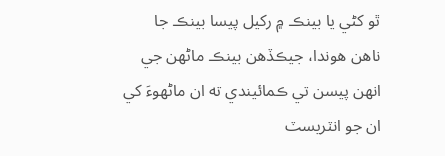ٿو کڻي يا بينڪ ۾ رکيل پيسا بينڪ جا ناهن هوندا، جيڪڏهن بينڪ ماڻهن جي انهن پيسن تي ڪمائيندي ته ان ماڻهوءَ کي ان جو انٽريسٽ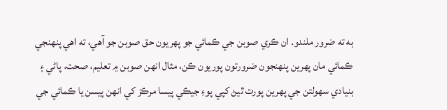به ته ضرور ملندو. ان ڪري صوبن جي ڪمائي جو پهريون حق صوبن جو آهي، ته اهي پنهنجي ڪمائي مان پهرين پنهنجون ضرورتون پوريون ڪن، مثال انهن صوبن ۾ تعليم، صحت، پاڻي ۽ بنيادي سهولتن جي پهرين پورت ٿيڻ کپي پوءِ جيڪي پيسا مرڪز کي انهن پيسن يا ڪمائي جي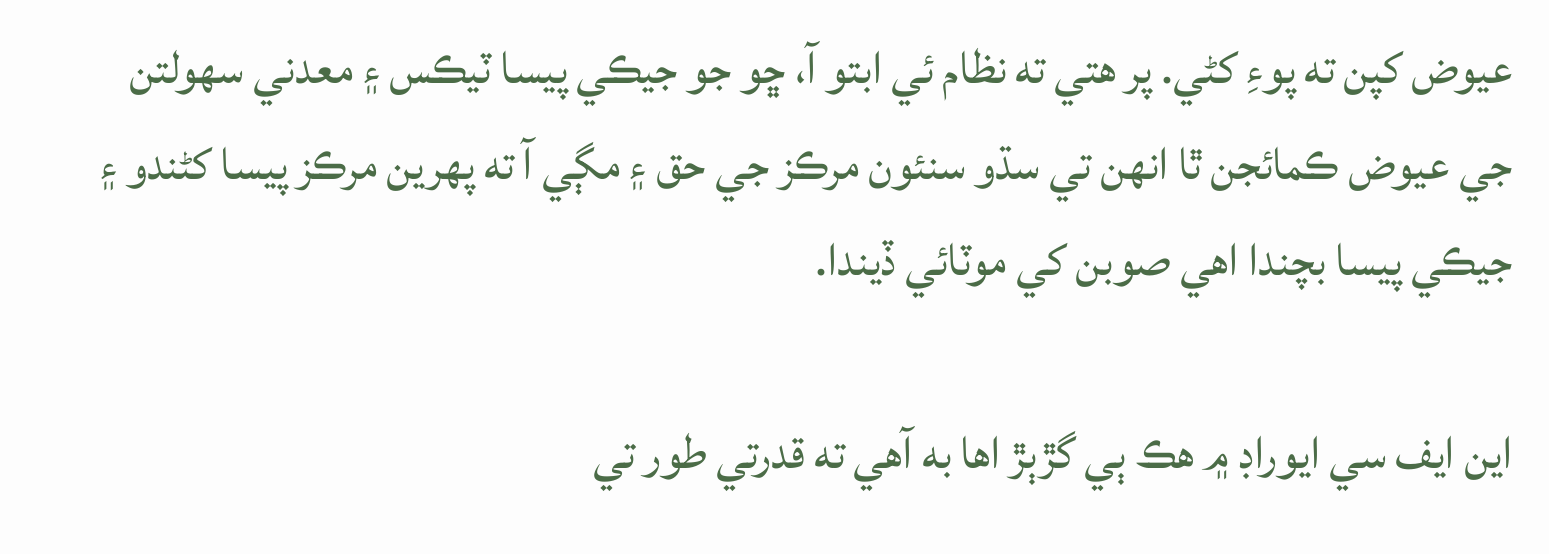عيوض کپن ته پوءِ کڻي. پر هتي ته نظام ئي ابتو آ، ڇو جو جيڪي پيسا ٽيڪس ۽ معدني سهولتن جي عيوض ڪمائجن ٿا انهن تي سڌو سنئون مرڪز جي حق ۽ مڳي آ ته پهرين مرڪز پيسا کڻندو ۽ جيڪي پيسا بچندا اهي صوبن کي موٽائي ڏيندا.

اين ايف سي ايوراڊ ۾ هڪ ٻي گڙٻڙ اها به آهي ته قدرتي طور تي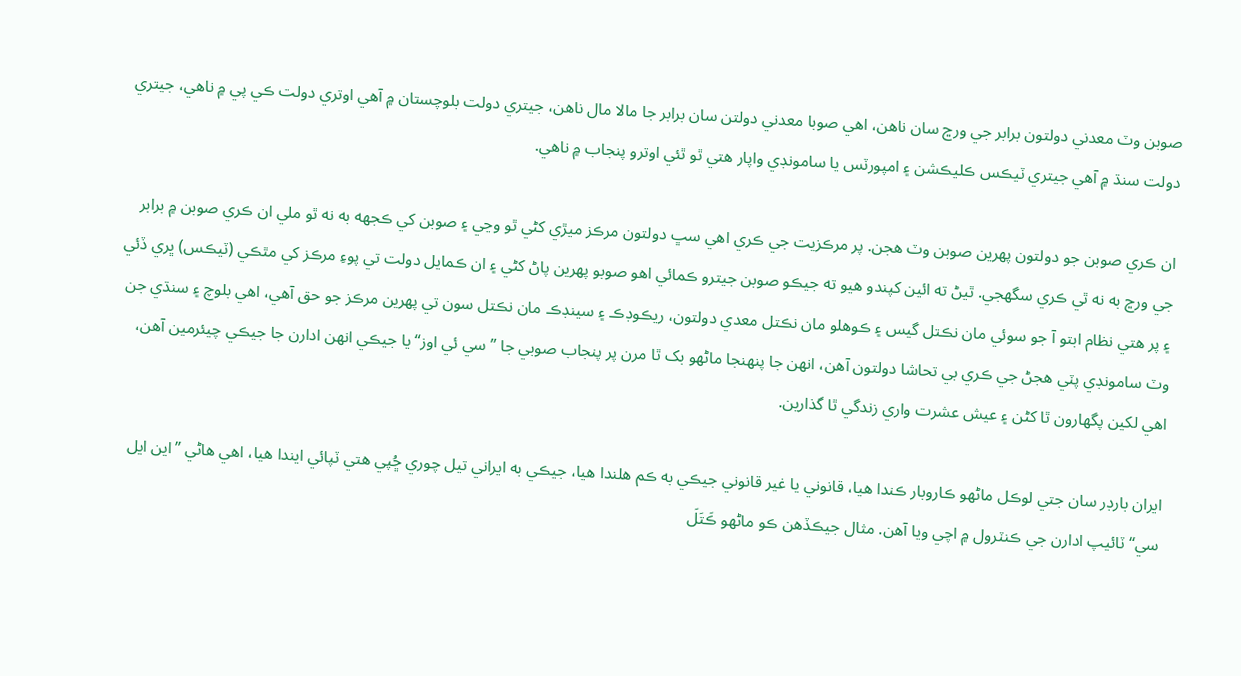صوبن وٽ معدني دولتون برابر جي ورڇ سان ناهن، اهي صوبا معدني دولتن سان برابر جا مالا مال ناهن، جيتري دولت بلوچستان ۾ آهي اوتري دولت ڪي پي ۾ ناهي، جيتري دولت سنڌ ۾ آهي جيتري ٽيڪس ڪليڪشن ۽ امپورٽس يا سامونڊي واپار هتي ٿو ٿئي اوترو پنجاب ۾ ناهي.

ان ڪري صوبن جو دولتون پهرين صوبن وٽ هجن. پر مرڪزيت جي ڪري اهي سڀ دولتون مرڪز ميڙي کڻي ٿو وڃي ۽ صوبن کي ڪجھه به نه ٿو ملي ان ڪري صوبن ۾ برابر جي ورڇ به نه ٿي ڪري سگهجي. ٿيڻ ته ائين کپندو هيو ته جيڪو صوبن جيترو ڪمائي اهو صوبو پهرين پاڻ کڻي ۽ ان ڪمايل دولت تي پوءِ مرڪز کي مٿڪي (ٽيڪس) ڀري ڏئي ۽ پر هتي نظام ابتو آ جو سوئي مان نڪتل گيس ۽ ڪوهلو مان نڪتل معدي دولتون، ريڪوڊڪ ۽ سينڊڪ مان نڪتل سون تي پهرين مرڪز جو حق آهي، اهي بلوچ ۽ سنڌي جن وٽ سامونڊي پٽي هجڻ جي ڪري بي تحاشا دولتون آهن، انهن جا پنهنجا ماڻهو بک ٿا مرن پر پنجاب صوبي جا ”سي ئي اوز“ يا جيڪي انهن ادارن جا جيڪي چيئرمين آهن، اهي لکين پگهارون ٿا کڻن ۽ عيش عشرت واري زندگي ٿا گذارين.

ايران بارڊر سان جتي لوڪل ماڻهو ڪاروبار ڪندا هيا، قانوني يا غير قانوني جيڪي به ڪم هلندا هيا، جيڪي به ايراني تيل چوري ڇُپي هتي ٽپائي ايندا هيا، اهي هاڻي ”اين ايل سي“ ٽائيپ ادارن جي ڪنٽرول ۾ اچي ويا آهن. مثال جيڪڏهن ڪو ماڻهو ڪَتَلَ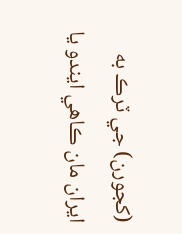(کجورن) جي ٽرڪ به ايران مان ڪاهي ايندو يا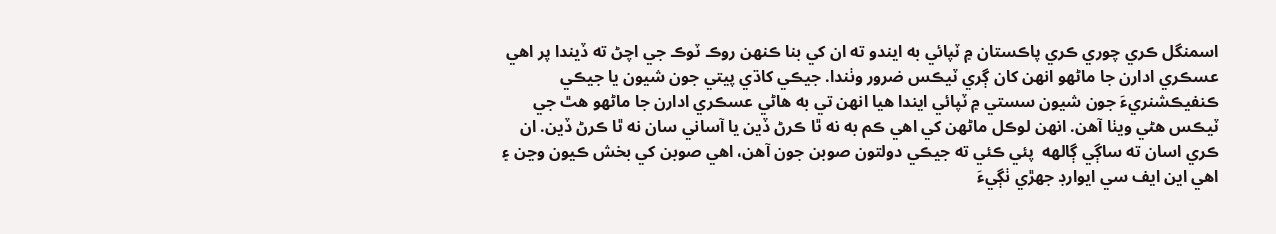اسمنگل ڪري چوري ڪري پاڪستان ۾ ٽپائي به ايندو ته ان کي بنا ڪنهن روڪ ٽوڪ جي اچڻ ته ڏيندا پر اهي عسڪري ادارن جا ماڻهو انهن کان ڳري ٽيڪس ضرور وٺندا. جيڪي کاڌي پيتي جون شيون يا جيڪي ڪنفيڪشنريءَ جون شيون سستي ۾ ٽپائي ايندا هيا انهن تي به هاڻي عسڪري ادارن جا ماڻهو هٿ جي ٽيڪس هڻي ويٺا آهن. انهن لوڪل ماڻهن کي اهي ڪم به نه ٿا ڪرڻ ڏين يا آساني سان نه ٿا ڪرڻ ڏين. ان ڪري اسان ته ساڳي ڳالھه  پئي ڪئي ته جيڪي دولتون صوبن جون آهن، اهي صوبن کي بخش ڪيون وڃن ۽ اهي اين ايف سي ايوارڊ جهڙي ٺڳيءَ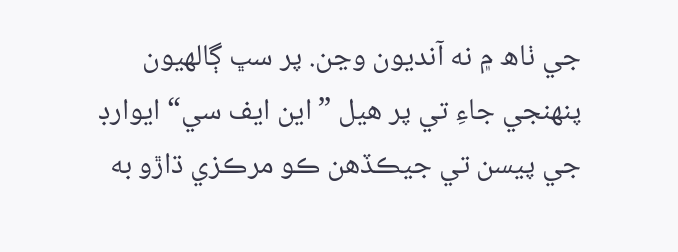جي ٺاھ ۾ نه آنديون وڃن. پر سڀ ڳالهيون پنهنجي جاءِ تي پر هيل ”اين ايف سي“ ايوارڊ جي پيسن تي جيڪڏهن ڪو مرڪزي ڌاڙو به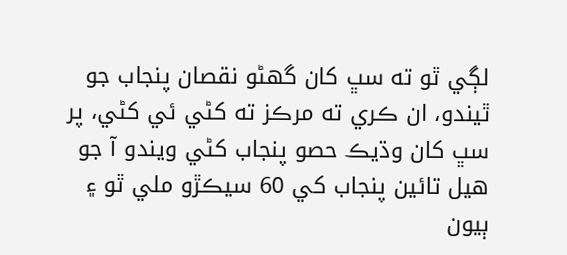لڳي ٿو ته سڀ کان گهڻو نقصان پنجاب جو ٿيندو، ان ڪري ته مرڪز ته کڻي ئي کڻي، پر سڀ کان وڌيڪ حصو پنجاب کڻي ويندو آ جو هيل تائين پنجاب کي 60 سيڪڙو ملي ٿو ۽ ٻيون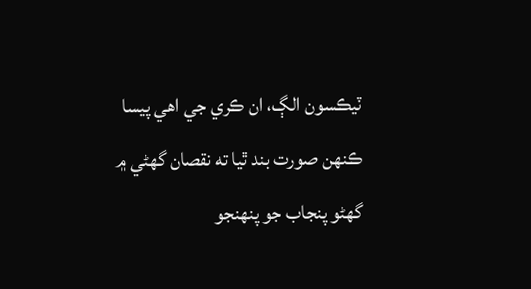ٽيڪسون الڳ، ان ڪري جي اهي پيسا ڪنهن صورت بند ٿيا ته نقصان گهڻي ۾ گھڻو پنجاب جو پنهنجو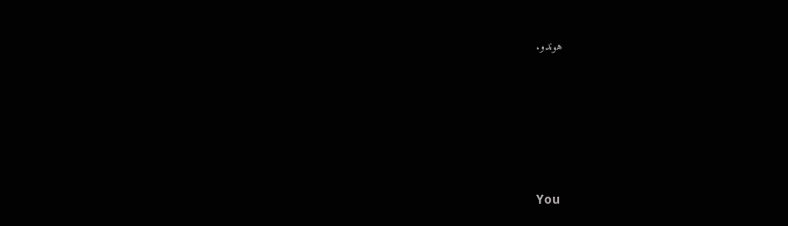هوندو.





You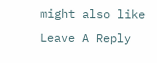might also like
Leave A Reply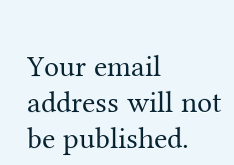Your email address will not be published.